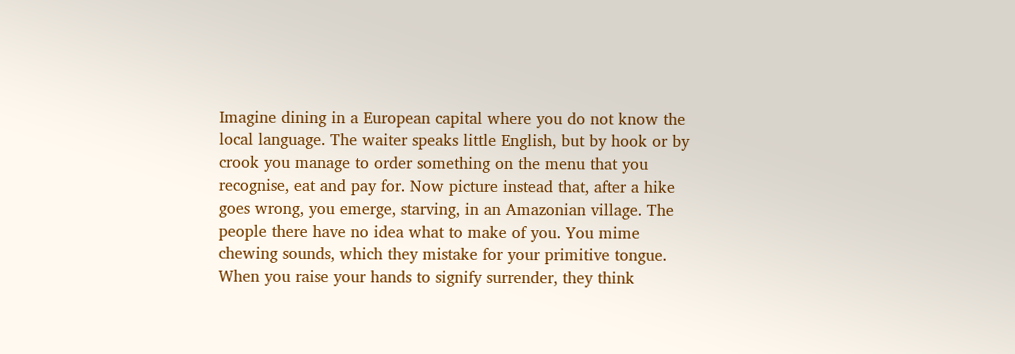Imagine dining in a European capital where you do not know the local language. The waiter speaks little English, but by hook or by crook you manage to order something on the menu that you recognise, eat and pay for. Now picture instead that, after a hike goes wrong, you emerge, starving, in an Amazonian village. The people there have no idea what to make of you. You mime chewing sounds, which they mistake for your primitive tongue. When you raise your hands to signify surrender, they think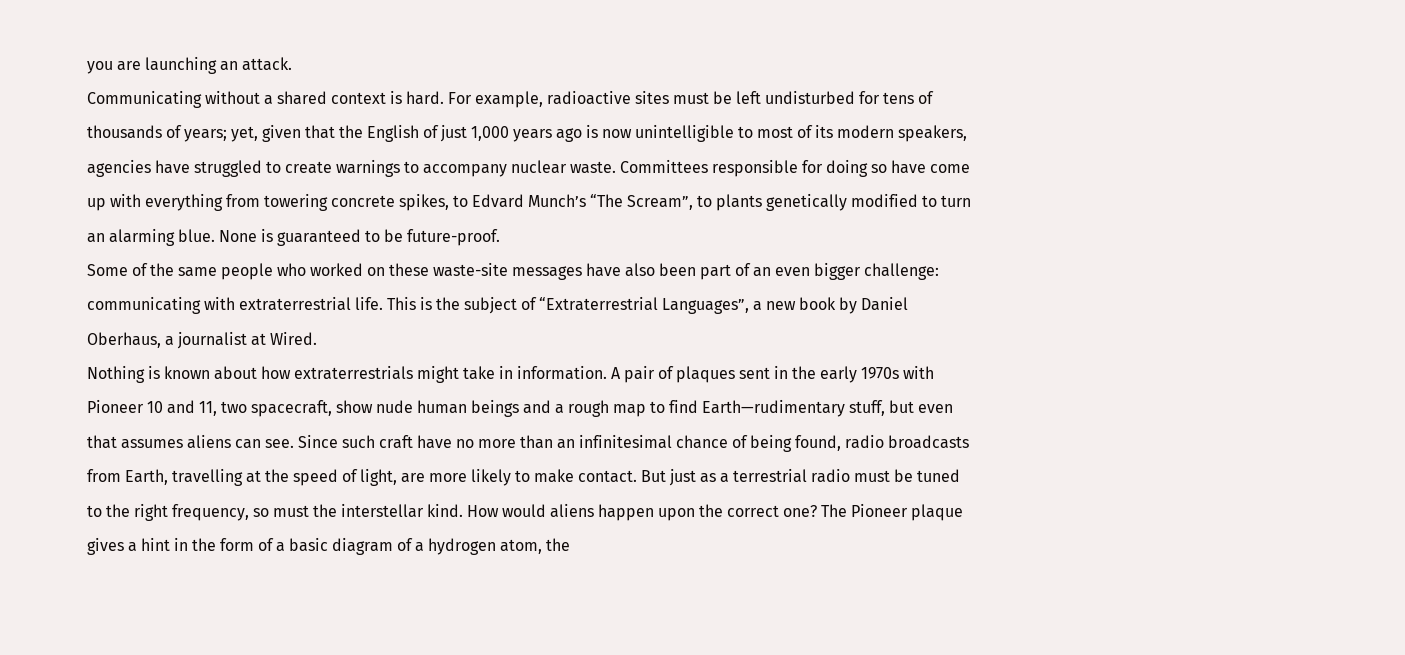you are launching an attack.
Communicating without a shared context is hard. For example, radioactive sites must be left undisturbed for tens of thousands of years; yet, given that the English of just 1,000 years ago is now unintelligible to most of its modern speakers, agencies have struggled to create warnings to accompany nuclear waste. Committees responsible for doing so have come up with everything from towering concrete spikes, to Edvard Munch’s “The Scream”, to plants genetically modified to turn an alarming blue. None is guaranteed to be future-proof.
Some of the same people who worked on these waste-site messages have also been part of an even bigger challenge: communicating with extraterrestrial life. This is the subject of “Extraterrestrial Languages”, a new book by Daniel Oberhaus, a journalist at Wired.
Nothing is known about how extraterrestrials might take in information. A pair of plaques sent in the early 1970s with Pioneer 10 and 11, two spacecraft, show nude human beings and a rough map to find Earth—rudimentary stuff, but even that assumes aliens can see. Since such craft have no more than an infinitesimal chance of being found, radio broadcasts from Earth, travelling at the speed of light, are more likely to make contact. But just as a terrestrial radio must be tuned to the right frequency, so must the interstellar kind. How would aliens happen upon the correct one? The Pioneer plaque gives a hint in the form of a basic diagram of a hydrogen atom, the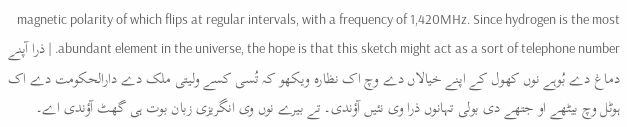magnetic polarity of which flips at regular intervals, with a frequency of 1,420MHz. Since hydrogen is the most abundant element in the universe, the hope is that this sketch might act as a sort of telephone number. | ذرا آپنے دماغ دے بُوہے نوں کھول کے اپنے خیالاں دے وچ اک نظارہ ویکھو کہ تُسی کسے ولیتی ملک دے دارالحکومت دے اک ہوٹل وچ بیٹھے او جتھے دی بولی تہانوں ذرا وی نئیں آؤندی۔ تے بیرے نوں وی انگریزی زبان بوت ہی گھٹ آؤندی اے۔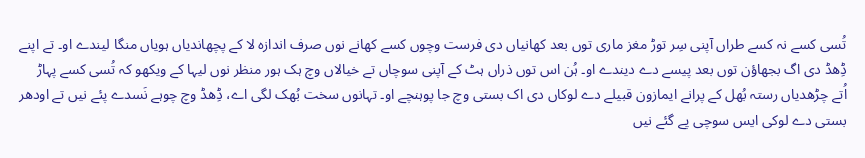تُسی کسے نہ کسے طراں آپنی سِر توڑ مغز ماری توں بعد کھانیاں دی فرست وچوں کسے کھانے نوں صرف اندازہ لا کے پچھاندیاں ہویاں منگا لیندے او۔ تے اپنے ڈِھڈ دی اگ بجھاؤن توں بعد پیسے دے دیندے او۔ ہُن اس توں ذراں ہٹ کے آپنی سوچاں تے خیالاں وچ ہک ہور منظر نوں لیہا کے ویکھو کہ تُسی کسے پہاڑ اُتے چڑھدیاں رستہ بُھل کے پرانے ایمازون قبیلے دے لوکاں دی اک بستی وچ جا پوہنچے او۔ تہانوں سخت بُھک لگی اے، ڈِھڈ وچ چوہے نَسدے پئے نیں تے اودھر بستی دے لوکی ایس سوچی پے گئے نیں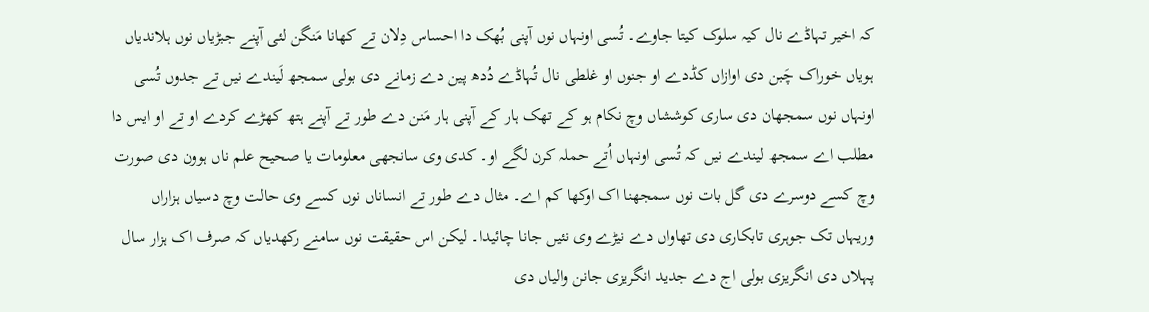کہ اخیر تہاڈے نال کیہ سلوک کیتا جاوے۔ تُسی اونہاں نوں آپنی بُھک دا احساس دِلان تے کھانا مَنگن لئی آپنے جبڑیاں نوں ہلاندیاں ہویاں خوراک چَبن دی اوازاں کڈدے او جنوں او غلطی نال تُہاڈے دُدھ پین دے زمانے دی بولی سمجھ لَیندے نیں تے جدوں تُسی اونہاں نوں سمجھان دی ساری کوششاں وچ نکام ہو کے تھک ہار کے آپنی ہار مَنن دے طور تے آپنے ہتھ کھڑے کردے او تے او ایس دا مطلب اے سمجھ لیندے نیں کہ تُسی اونہاں اُتے حملہ کرن لگے او۔ کدی وی سانجھی معلومات یا صحیح علم ناں ہوون دی صورت وچ کسے دوسرے دی گل بات نوں سمجھنا اک اوکھا کم اے۔ مثال دے طور تے انساناں نوں کسے وی حالت وچ دسیاں ہزاراں وریہاں تک جوہری تابکاری دی تھاواں دے نیڑے وی نئیں جانا چائیدا۔ لیکن اس حقیقت نوں سامنے رکھدیاں کہ صرف اک ہزار سال پہلاں دی انگریزی بولی اج دے جدید انگریزی جانن والیاں دی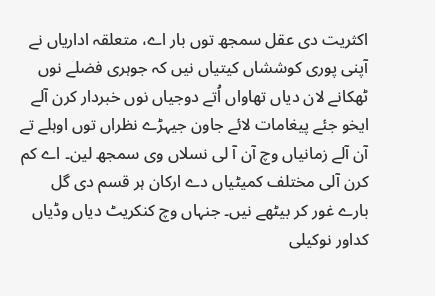اکثریت دی عقل سمجھ توں بار اے، متعلقہ اداریاں نے آپنی پوری کوششاں کیتیاں نیں کہ جوہری فضلے نوں ٹھکانے لان دیاں تھاواں اُتے دوجیاں نوں خبردار کرن آلے ایخو جئے پیغامات لائے جاون جیہڑے نظراں توں اوہلے تے آن آلے زمانیاں وچ آن آ لی نسلاں وی سمجھ لین۔ اے کم کرن آلی مختلف کمیٹیاں دے ارکان ہر قسم دی گل بارے غور کر بیٹھے نیں۔ جنہاں وچ کنکریٹ دیاں وڈیاں کداور نوکیلی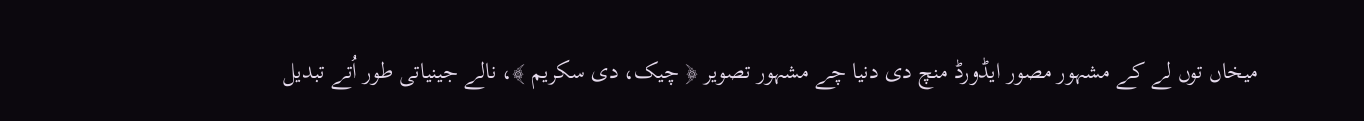میخاں توں لے کے مشہور مصور ایڈورڈ منچ دی دنیا چے مشہور تصویر ﴿ چیک، دی سکریم ﴾، نالے جینیاتی طور اُتے تبدیل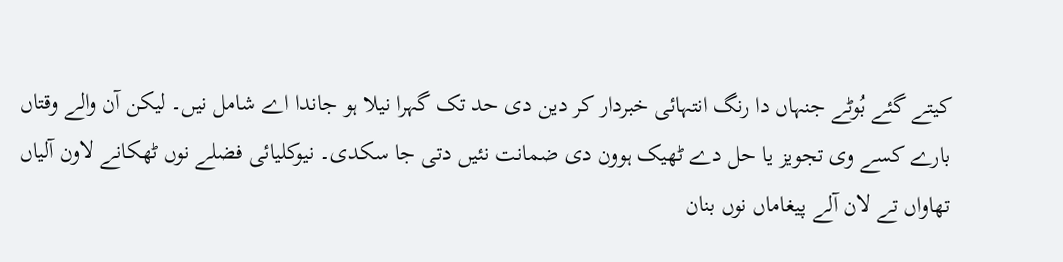کیتے گئے بُوٹے جنہاں دا رنگ انتہائی خبردار کر دین دی حد تک گہرا نیلا ہو جاندا اے شامل نیں۔ لیکن آن والے وقتاں بارے کسے وی تجویز یا حل دے ٹھیک ہوون دی ضمانت نئیں دتی جا سکدی۔ نیوکلیائی فضلے نوں ٹھکانے لاون آلیاں تھاواں تے لان آلے پیغاماں نوں بنان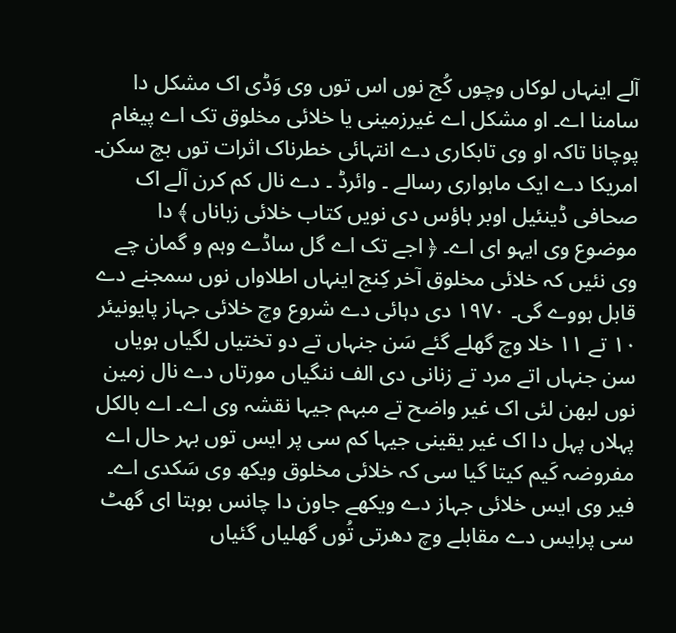آلے اینہاں لوکاں وچوں کُج نوں اس توں وی وَڈی اک مشکل دا سامنا اے۔ او مشکل اے غیرزمینی یا خلائی مخلوق تک اے پیغام پوچانا تاکہ او وی تابکاری دے انتہائی خطرناک اثرات توں بچ سکن۔ امریکا دے ایک ماہواری رسالے ۔ وائرڈ ۔ دے نال کم کرن آلے اک صحافی ڈینئیل اوبر ہاؤس دی نویں کتاب خلائی زباناں ﴾ دا موضوع وی ایہو ای اے۔ ﴿ اجے تک اے گل ساڈے وہم و گمان چے وی نئیں کہ خلائی مخلوق آخر کِنج اینہاں اطلاواں نوں سمجنے دے قابل ہووے گی۔ ١۹۷۰ دی دہائی دے شروع وچ خلائی جہاز پایونیئر ١۰ تے ١١ خلا وچ گھلے گئے سَن جنہاں تے دو تختیاں لگیاں ہویاں سن جنہاں اتے مرد تے زنانی دی الف ننگیاں مورتاں دے نال زمین نوں لبھن لئی اک غیر واضح تے مبہم جیہا نقشہ وی اے۔ اے بالکل پہلاں پہل دا اک غیر یقینی جیہا کم سی پر ایس توں بہر حال اے مفروضہ کَیم کیتا گیا سی کہ خلائی مخلوق ویکھ وی سَکدی اے۔ فیر وی ایس خلائی جہاز دے ویکھے جاون دا چانس بوہتا ای گھٹ سی پرایس دے مقابلے وچ دھرتی تُوں گھلیاں گئیاں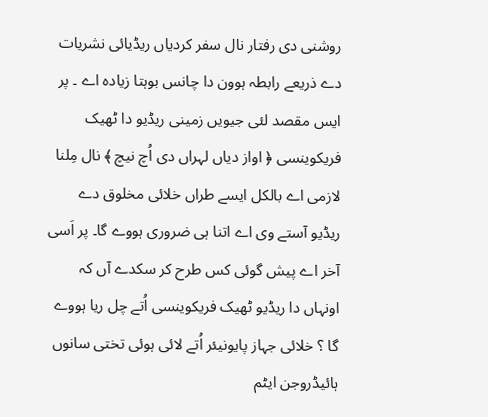روشنی دی رفتار نال سفر کردیاں ریڈیائی نشریات دے ذریعے رابطہ ہوون دا چانس بوہتا زیادہ اے ۔ پر ایس مقصد لئی جیویں زمینی ریڈیو دا ٹھیک فریکوینسی ﴿ اواز دیاں لہراں دی اُچ نیچ ﴾ نال مِلنا لازمی اے بالکل ایسے طراں خلائی مخلوق دے ریڈیو آستے وی اے اتنا ہی ضروری ہووے گا۔ پر اَسی آخر اے پیش گوئی کس طرح کر سکدے آں کہ اونہاں دا ریڈیو ٹھیک فریکوینسی اُتے چل ریا ہووے گا ؟ خلائی جہاز پایونیئر اُتے لائی ہوئی تختی سانوں ہائیڈروجن ایٹم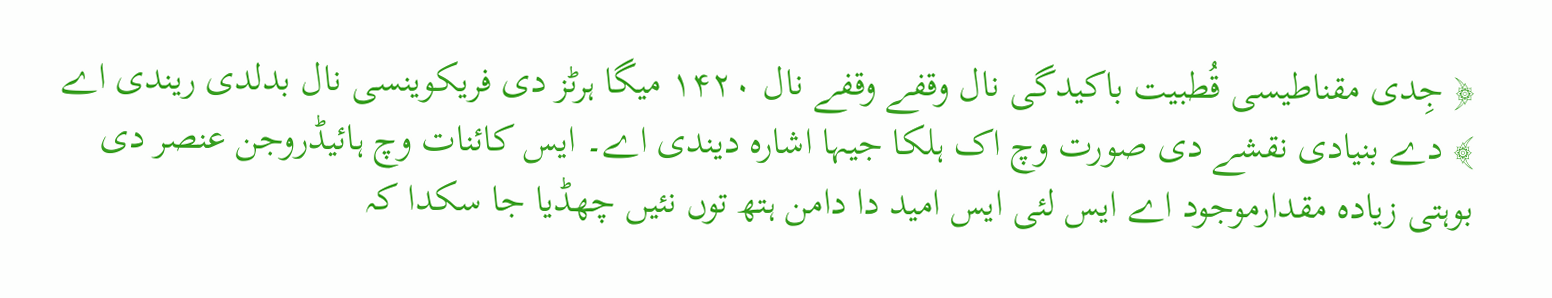﴿ جِدی مقناطیسی قُطبیت باکیدگی نال وقفے وقفے نال ١۴۲۰ میگا ہرٹز دی فریکوینسی نال بدلدی ریندی اے ﴾ دے بنیادی نقشے دی صورت وچ اک ہلکا جیہا اشارہ دیندی اے۔ ایس کائنات وچ ہائیڈروجن عنصر دی بوہتی زیادہ مقدارموجود اے ایس لئی ایس امید دا دامن ہتھ توں نئیں چھڈیا جا سکدا کہ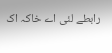رابطے لئی اے خاکہ اک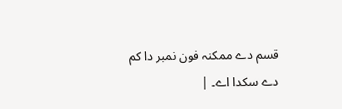قسم دے ممکنہ فون نمبر دا کم دے سکدا اے۔ |